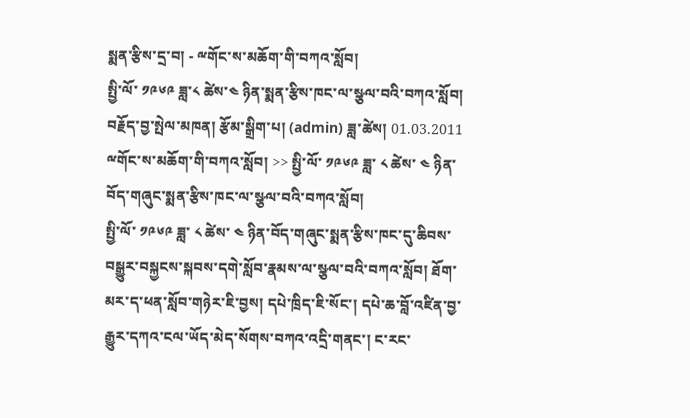སྨན་རྩིས་དྲ་བ། - ྋགོང་ས་མཆོག་གི་བཀའ་སློབ།
སྤྱི་ལོ་ ༡༩༦༩ ཟླ་༨ ཚེས་༤ ཉིན་སྨན་རྩིས་ཁང་ལ་སྩལ་བའི་བཀའ་སློབ།
བརྗོད་བྱ་སྤེལ་མཁན། རྩོམ་སྒྲིག་པ། (admin) ཟླ་ཚེས། 01.03.2011
ྋགོང་ས་མཆོག་གི་བཀའ་སློབ། >> སྤྱི་ལོ་ ༡༩༦༩ ཟླ་ ༨ ཚེས་ ༤ ཉིན་བོད་གཞུང་སྨན་རྩིས་ཁང་ལ་སྩལ་བའི་བཀའ་སློབ།
སྤྱི་ལོ་ ༡༩༦༩ ཟླ་ ༨ ཚེས་ ༤ ཉིན་བོད་གཞུང་སྨན་རྩིས་ཁང་དུ་ཆིབས་བསྒྱུར་བསྐྱངས་སྐབས་དགེ་སློབ་རྣམས་ལ་སྩལ་བའི་བཀའ་སློབ། ཐོག་མར་ད་ཕན་སློབ་གཉེར་ཇི་བྱས། དཔེ་ཁྲིད་ཇི་སོང་། དཔེ་ཆ་བློ་འཛིན་བྱ་རྒྱུར་དཀའ་ངལ་ཡོད་མེད་སོགས་བཀའ་འདྲི་གནང་། ང་རང་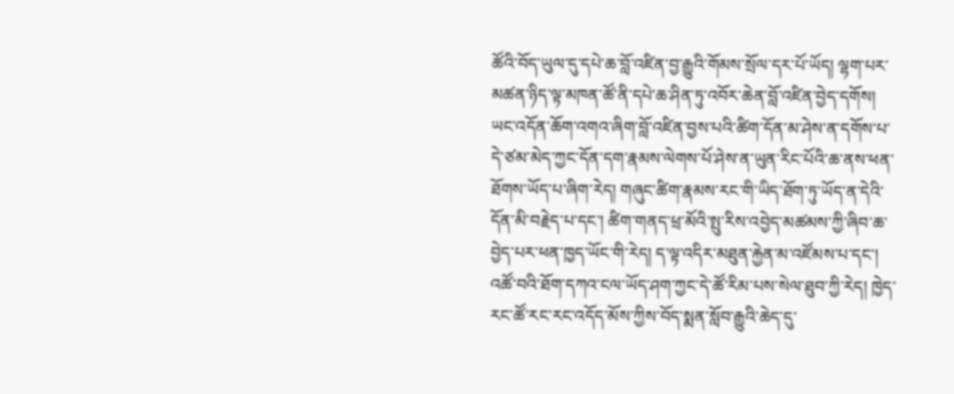ཚོའི་བོད་ཡུལ་དུ་དཔེ་ཆ་བློ་འཛིན་བྱ་རྒྱུའི་གོམས་སྲོལ་དར་པོ་ཡོད། ལྷག་པར་མཚན་ཉིད་ལྟ་མཁན་ཚོ་ནི་དཔེ་ཆ་ཤིན་ཏུ་འབོར་ཆེན་བློ་འཛིན་བྱེད་དགོས། ཡང་འདོན་ཆོག་འགའ་ཞིག་བློ་འཛིན་བྱས་པའི་ཚིག་དོན་མ་ཤེས་ན་དགོས་པ་དེ་ཙམ་མེད་ཀྱང་དོན་དག་རྣམས་ལེགས་པོ་ཤེས་ན་ཡུན་རིང་པོའི་ཆ་ནས་ཕན་ཐོགས་ཡོད་པ་ཞིག་རེད། གཞུང་ཚིག་རྣམས་རང་གི་ཡིད་ཐོག་ཏུ་ཡོད་ན་དེའི་དོན་མི་བརྗེད་པ་དང་། ཚིག་གནད་ཕྲ་མོའི་སྤུ་རིས་འབྱེད་མཚམས་ཀྱི་ཞིབ་ཆ་བྱེད་པར་ཕན་ཁྱད་ཡོང་གི་རེད། ད་ལྟ་འདིར་མཐུན་རྐྱེན་མ་འཛོམས་པ་དང་། འཚོ་བའི་ཐོག་དཀའ་ངལ་ཡོད་ཤག་ཀྱང་དེ་ཚོ་རིམ་པས་སེལ་ཐུབ་ཀྱི་རེད། ཁྱེད་རང་ཚོ་རང་རང་འདོད་མོས་ཀྱིས་བོད་སྨན་སློབ་རྒྱུའི་ཆེད་དུ་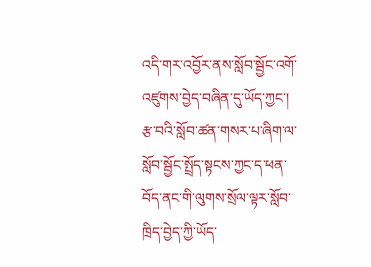འདི་གར་འབྱོར་ནས་སློབ་སྦྱོང་འགོ་འཛུགས་བྱེད་བཞིན་དུ་ཡོད་ཀྱང་། རྩ་བའི་སློབ་ཚན་གསར་པ་ཞིག་ལ་སློབ་སྦྱོང་སྤྲོད་སྟངས་ཀྱང་ད་ཕན་བོད་ནང་གི་ལུགས་སྲོལ་ལྟར་སློབ་ཁྲིད་བྱེད་ཀྱི་ཡོད་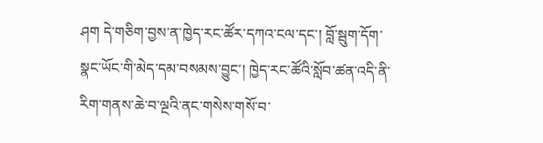ཤག དེ་གཅིག་བྱས་ན་ཁྱེད་རང་ཚོར་དཀའ་ངལ་དང་། བློ་སྦུག་དོག་སྣང་ཡོང་གི་མེད་དམ་བསམས་བྱུང་། ཁྱེད་རང་ཚོའི་སློབ་ཚན་འདི་ནི་རིག་གནས་ཆེ་བ་ལྔའི་ནང་གསེས་གསོ་བ་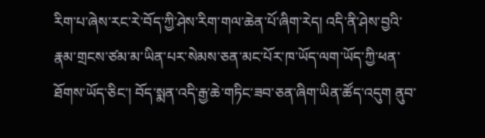རིག་པ་ཞེས་རང་རེ་བོད་ཀྱི་ཤེས་རིག་གལ་ཆེན་པོ་ཞིག་རེད། འདི་ནི་ཤེས་བྱའི་རྣམ་གྲངས་ཙམ་མ་ཡིན་པར་སེམས་ཅན་མང་པོར་ཁ་ཡོད་ལག་ཡོད་ཀྱི་ཕན་ཐོགས་ཡོད་ཅིང་། བོད་སྨན་འདི་རྒྱ་ཆེ་གཏིང་ཟབ་ཅན་ཞིག་ཡིན་ཚོད་འདུག ནུབ་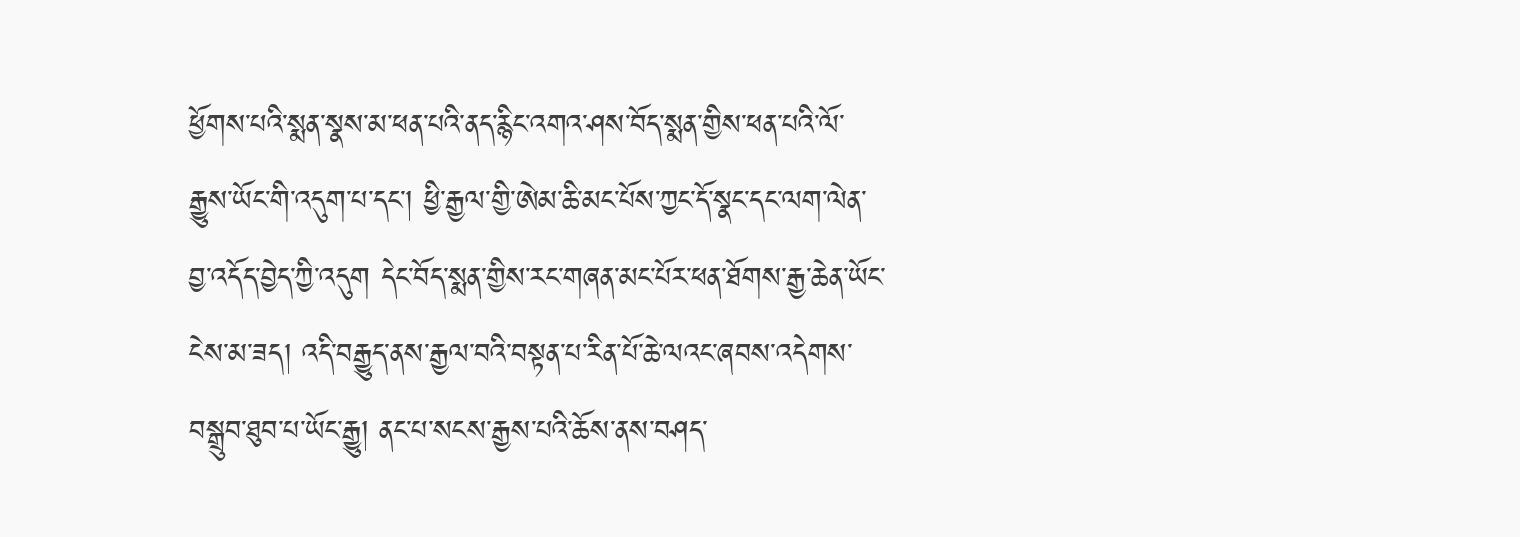ཕྱོགས་པའི་སྨན་སྣས་མ་ཕན་པའི་ནད་རྙིང་འགའ་ཤས་བོད་སྨན་གྱིས་ཕན་པའི་ལོ་རྒྱུས་ཡོང་གི་འདུག་པ་དང་། ཕྱི་རྒྱལ་གྱི་ཨེམ་ཆི་མང་པོས་ཀྱང་དོ་སྣང་དང་ལག་ལེན་བྱ་འདོད་བྱེད་ཀྱི་འདུག དེང་བོད་སྨན་གྱིས་རང་གཞན་མང་པོར་ཕན་ཐོགས་རྒྱ་ཆེན་ཡོང་ངེས་མ་ཟད། འདི་བརྒྱུད་ནས་རྒྱལ་བའི་བསྟན་པ་རིན་པོ་ཆེ་ལའང་ཞབས་འདེགས་བསྒྲུབ་ཐུབ་པ་ཡོང་རྒྱུ། ནང་པ་སངས་རྒྱས་པའི་ཆོས་ནས་བཤད་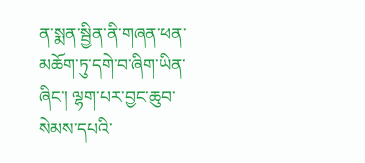ན་སྨན་སྦྱིན་ནི་གཞན་ཕན་མཆོག་ཏུ་དགེ་བ་ཞིག་ཡིན་ཞིང་། ལྷག་པར་བྱང་ཆུབ་སེམས་དཔའི་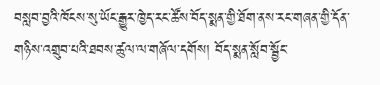བསླབ་བྱའི་ཁོངས་སུ་ཡོང་རྒྱུར་ཁྱེད་རང་ཚོས་བོད་སྨན་གྱི་ཐོག་ནས་རང་གཞན་གྱི་དོན་གཉིས་འགྲུབ་པའི་ཐབས་ཚུལ་ལ་གཞོལ་དགོས། བོད་སྨན་སློབ་སྦྱོང་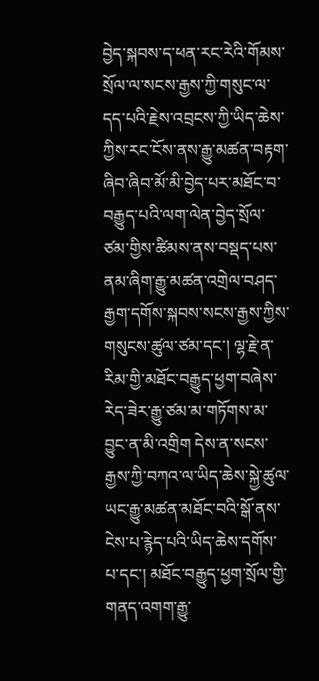བྱེད་སྐབས་ད་ཕན་རང་རེའི་གོམས་སྲོལ་ལ་སངས་རྒྱས་ཀྱི་གསུང་ལ་དད་པའི་རྗེས་འབྲངས་ཀྱི་ཡིད་ཆེས་ཀྱིས་རང་ངོས་ནས་རྒྱུ་མཚན་བརྟག་ཞིབ་ཞིབ་མོ་མི་བྱེད་པར་མཐོང་བ་བརྒྱུད་པའི་ལག་ལེན་བྱེད་སྲོལ་ཙམ་གྱིས་ཚིམས་ནས་བསྡད་པས་ནམ་ཞིག་རྒྱུ་མཚན་འགྲེལ་བཤད་རྒྱག་དགོས་སྐབས་སངས་རྒྱས་ཀྱིས་གསུངས་ཚུལ་ཙམ་དང་། ལྷ་རྗེ་ན་རིམ་གྱི་མཐོང་བརྒྱུད་ཕྱག་བཞེས་རེད་ཟེར་རྒྱུ་ཙམ་མ་གཏོགས་མ་བྱུང་ན་མི་འགྲིག དེས་ན་སངས་རྒྱས་ཀྱི་བཀའ་ལ་ཡིད་ཆེས་སྐྱེ་ཚུལ་ཡང་རྒྱུ་མཚན་མཐོང་བའི་སྒོ་ནས་ངེས་པ་རྙེད་པའི་ཡིད་ཆེས་དགོས་པ་དང་། མཐོང་བརྒྱུད་ཕྱག་སྲོལ་གྱི་གནད་འགག་རྒྱུ་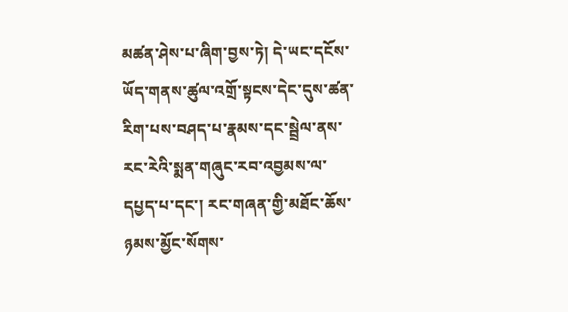མཚན་ཤེས་པ་ཞིག་བྱས་ཏེ། དེ་ཡང་དངོས་ཡོད་གནས་ཚུལ་འགྲོ་སྟངས་དེང་དུས་ཚན་རིག་པས་བཤད་པ་རྣམས་དང་སྦྲེལ་ནས་རང་རེའི་སྨན་གཞུང་རབ་འབྱམས་ལ་དཔྱད་པ་དང་། རང་གཞན་གྱི་མཐོང་ཆོས་ཉམས་མྱོང་སོགས་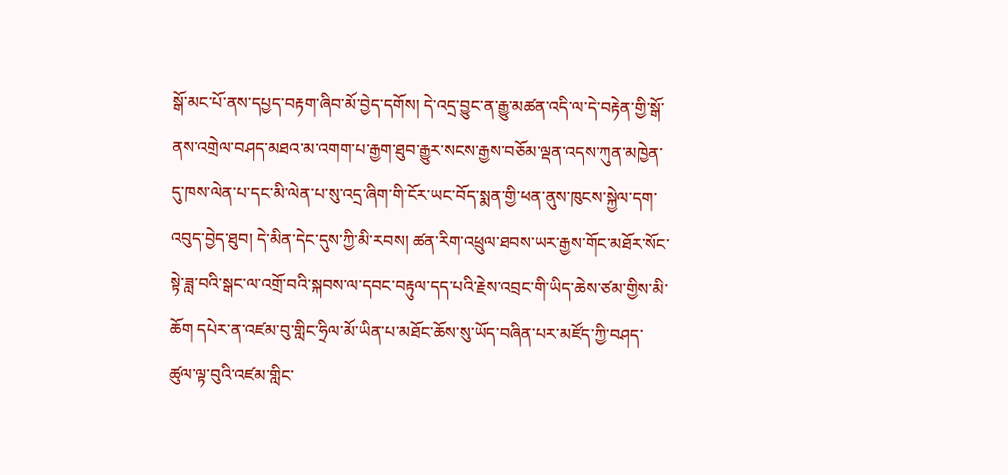སྒོ་མང་པོ་ནས་དཔྱད་བརྟག་ཞིབ་མོ་བྱེད་དགོས། དེ་འདྲ་བྱུང་ན་རྒྱུ་མཚན་འདི་ལ་དེ་བརྟེན་གྱི་སྒོ་ནས་འགྲེལ་བཤད་མཐའ་མ་འགག་པ་རྒྱག་ཐུབ་རྒྱུར་སངས་རྒྱས་བཅོམ་ལྡན་འདས་ཀུན་མཁྱེན་དུ་ཁས་ལེན་པ་དང་མི་ལེན་པ་སུ་འདྲ་ཞིག་གི་ངོར་ཡང་བོད་སྨན་གྱི་ཕན་ནུས་ཁུངས་སྐྱེལ་དག་འབུད་བྱེད་ཐུབ། དེ་མིན་དེང་དུས་ཀྱི་མི་རབས། ཚན་རིག་འཕྲུལ་ཐབས་ཡར་རྒྱས་གོང་མཐོར་སོང་སྟེ་ཟླ་བའི་སྒང་ལ་འགྲོ་བའི་སྐབས་ལ་དབང་བརྟུལ་དད་པའི་རྗེས་འབྲང་གི་ཡིད་ཆེས་ཙམ་གྱིས་མི་ཆོག དཔེར་ན་འཛམ་བུ་གླིང་ཧྲིལ་མོ་ཡིན་པ་མཐོང་ཆོས་སུ་ཡོད་བཞིན་པར་མཛོད་ཀྱི་བཤད་ཚུལ་ལྟ་བུའི་འཛམ་གླིང་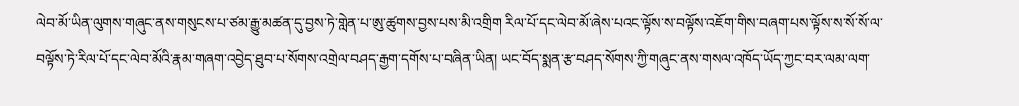ལེབ་མོ་ཡིན་ལུགས་གཞུང་ནས་གསུངས་པ་ཙམ་རྒྱུ་མཚན་དུ་བྱས་ཏེ་གླེན་པ་ཨུ་ཚུགས་བྱས་པས་མི་འགྲིག རིལ་པོ་དང་ལེབ་མོ་ཞེས་པའང་ལྟོས་ས་བལྟོས་འཇོག་གིས་བཞག་པས་ལྟོས་ས་སོ་སོ་ལ་བལྟོས་ཏེ་རིལ་པོ་དང་ལེབ་མོའི་རྣམ་གཞག་འབྱེད་ཐུབ་པ་སོགས་འགྲེལ་བཤད་རྒྱག་དགོས་པ་བཞིན་ཡིན། ཡང་བོད་སྨན་རྩ་བཤད་སོགས་ཀྱི་གཞུང་ནས་གསལ་འཁོད་ཡོད་ཀྱང་བར་ལམ་ལག་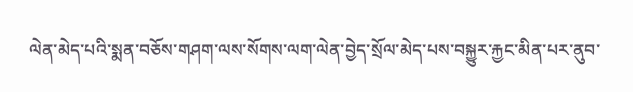ལེན་མེད་པའི་སྨན་བཅོས་གཤག་ལས་སོགས་ལག་ལེན་བྱེད་སྲོལ་མེད་པས་བསྐྱུར་རྐྱང་མིན་པར་ནུབ་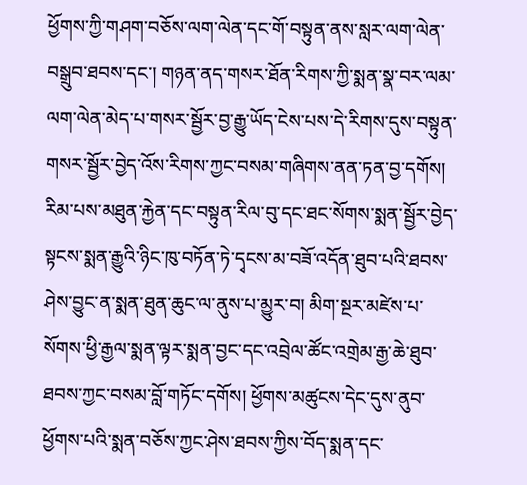ཕྱོགས་ཀྱི་གཤག་བཅོས་ལག་ལེན་དང་གོ་བསྟུན་ནས་སླར་ལག་ལེན་བསྒྲུབ་ཐབས་དང་། གཉན་ནད་གསར་ཐོན་རིགས་ཀྱི་སྨན་སྣ་བར་ལམ་ལག་ལེན་མེད་པ་གསར་སྦྱོར་བྱ་རྒྱུ་ཡོད་ངེས་པས་དེ་རིགས་དུས་བསྟུན་གསར་སྦྱོར་བྱེད་འོས་རིགས་ཀྱང་བསམ་གཞིགས་ནན་ཏན་བྱ་དགོས། རིམ་པས་མཐུན་རྐྱེན་དང་བསྟུན་རིལ་བུ་དང་ཐང་སོགས་སྨན་སྦྱོར་བྱེད་སྟངས་སྨན་རྒྱུའི་ཉིང་ཁུ་བཏོན་ཏེ་དྭངས་མ་བཟོ་འདོན་ཐུབ་པའི་ཐབས་ཤེས་བྱུང་ན་སྨན་ཐུན་ཆུང་ལ་ནུས་པ་མྱུར་བ། མིག་སྔར་མཛེས་པ་སོགས་ཕྱི་རྒྱལ་སྨན་ལྟར་སྨན་བྱང་དང་འབྲེལ་ཚོང་འགྲེམ་རྒྱ་ཆེ་ཐུབ་ཐབས་ཀྱང་བསམ་བློ་གཏོང་དགོས། ཕྱོགས་མཚུངས་དེང་དུས་ནུབ་ཕྱོགས་པའི་སྨན་བཅོས་ཀྱང་ཤེས་ཐབས་ཀྱིས་བོད་སྨན་དང་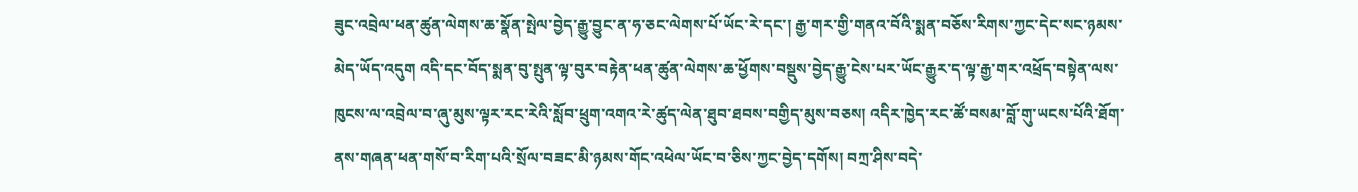ཟུང་འབྲེལ་ཕན་ཚུན་ལེགས་ཆ་སྣོན་སྤེལ་བྱེད་རྒྱུ་བྱུང་ན་ཧ་ཅང་ལེགས་པོ་ཡོང་རེ་དང་། རྒྱ་གར་གྱི་གནའ་བོའི་སྨན་བཅོས་རིགས་ཀྱང་དེང་སང་ཉམས་མེད་ཡོད་འདུག འདི་དང་བོད་སྨན་བུ་སྤུན་ལྟ་བུར་བརྟེན་ཕན་ཚུན་ལེགས་ཆ་ཕྱོགས་བསྡུས་བྱེད་རྒྱུ་ངེས་པར་ཡོང་རྒྱུར་ད་ལྟ་རྒྱ་གར་འཕྲོད་བསྟེན་ལས་ཁུངས་ལ་འབྲེལ་བ་ཞུ་མུས་ལྟར་རང་རེའི་སློབ་ཕྲུག་འགའ་རེ་ཚུད་ལེན་ཐུབ་ཐབས་བགྱིད་མུས་བཅས། འདིར་ཁྱེད་རང་ཚོ་བསམ་བློ་གུ་ཡངས་པོའི་ཐོག་ནས་གཞན་ཕན་གསོ་བ་རིག་པའི་སྲོལ་བཟང་མི་ཉམས་གོང་འཕེལ་ཡོང་བ་ཅིས་ཀྱང་བྱེད་དགོས། བཀྲ་ཤིས་བདེ་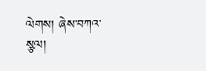ལེགས། ཞེས་བཀའ་སྩལ།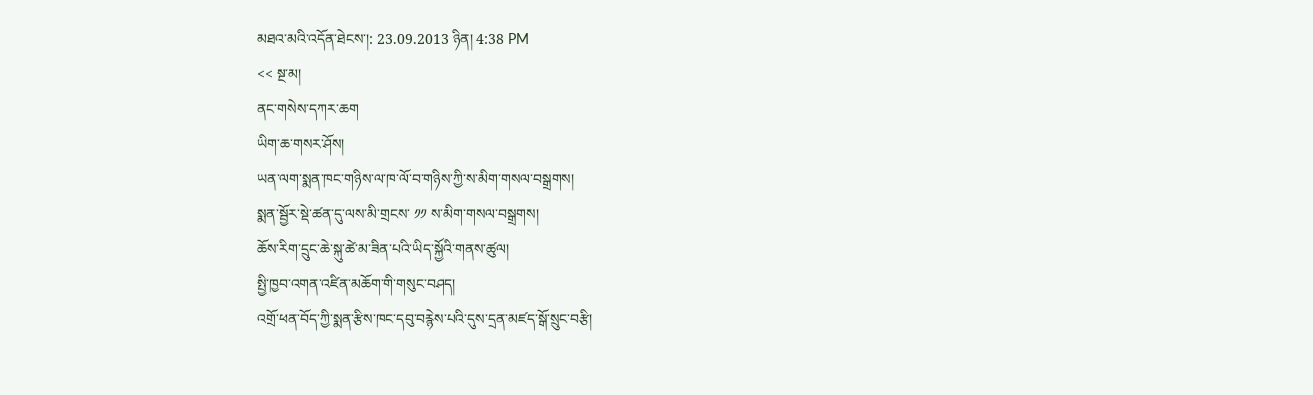མཐའ་མའི་འདོན་ཐེངས་།: 23.09.2013 ཉིན། 4:38 PM
<< སྔ་མ།
ནང་གསེས་དཀར་ཆག
ཡིག་ཆ་གསར་ཤོས།
ཡན་ལག་སྨན་ཁང་གཉིས་ལ་ཁ་ལོ་བ་གཉིས་ཀྱི་ས་མིག་གསལ་བསྒྲགས།
སྨན་སྦྱོར་སྡེ་ཚན་དུ་ལས་མི་གྲངས་ ༡༡ ས་མིག་གསལ་བསྒྲགས།
ཆོས་རིག་དྲུང་ཆེ་སྐུ་ཚེ་མ་ཟིན་པའི་ཡིད་སྐྱོའི་གནས་ཚུལ།
སྤྱི་ཁྱབ་འགན་འཛིན་མཆོག་གི་གསུང་བཤད།
འགྲོ་ཕན་བོད་ཀྱི་སྨན་རྩིས་ཁང་དབུ་བརྙེས་པའི་དུས་དྲན་མཛད་སྒོ་སྲུང་བརྩི།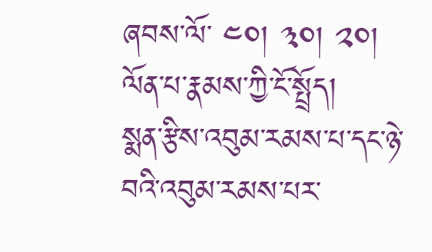ཞབས་ལོ་ ༤༠། ༣༠། ༢༠། ལོན་པ་རྣམས་ཀྱི་ངོ་སྤྲོད།
སྨན་རྩིས་འབུམ་རམས་པ་དང་ཉེ་བའི་འབུམ་རམས་པར་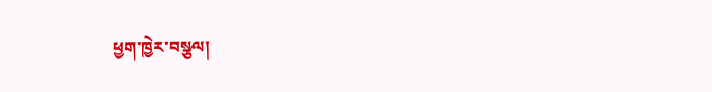ཕྱག་ཁྱེར་བསྩལ།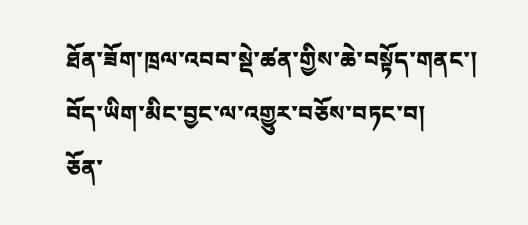ཐོན་ཟོག་ཁྲལ་འབབ་སྡེ་ཚན་གྱིས་ཆེ་བསྟོད་གནང་།
བོད་ཡིག་མིང་བྱང་ལ་འགྱུར་བཅོས་བཏང་བ།
ཅོན་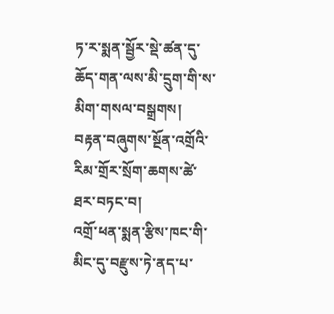ཏ་ར་སྨན་སྦྱོར་སྡེ་ཚན་དུ་ཆོད་གན་ལས་མི་དྲུག་གི་ས་མིག་གསལ་བསྒྲགས།
བརྟན་བཞུགས་སྔོན་འགྲོའི་རིམ་གྲོར་སྲོག་ཆགས་ཚེ་ཐར་བཏང་བ།
འགྲོ་ཕན་སྨན་རྩིས་ཁང་གི་མིང་དུ་བརྫུས་ཏེ་ནད་པ་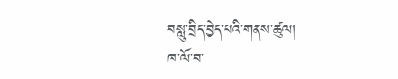བསླུ་བྲིད་བྱེད་པའི་གནས་ཚུལ།
ཁ་ལོ་བ་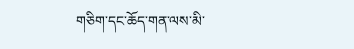གཅིག་དང་ཆོད་གན་ལས་མི་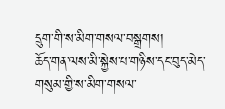དྲུག་གི་ས་མིག་གསལ་བསྒྲགས།
ཆོད་གན་ལས་མི་སྐྱེས་པ་གཉིས་དང་བུད་མེད་གསུམ་གྱི་ས་མིག་གསལ་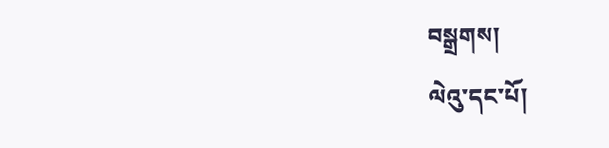བསྒྲགས།
ལེའུ་དང་པོ།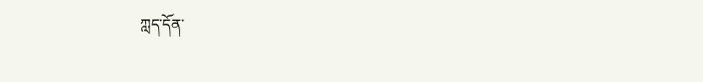ཀླད་དོན་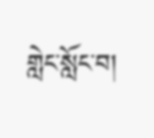གླེང་སློང་བ།